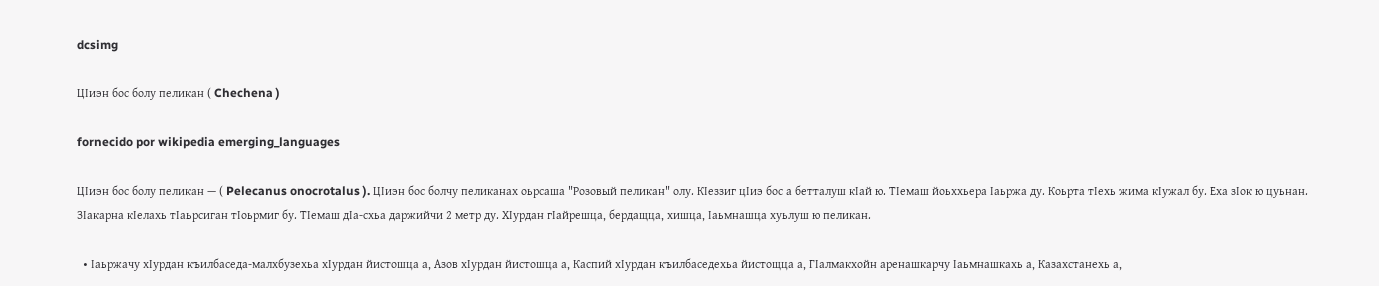dcsimg

ЦӀиэн бос болу пеликан ( Chechena )

fornecido por wikipedia emerging_languages

ЦӀиэн бос болу пеликан — ( Pelecanus onocrotalus ). ЦIиэн бос болчу пеликанах оьрсаша "Розовый пеликан" олу. КIеззиг цIиэ бос а бетталуш кIай ю. ТIемаш йоьххьера Iаьржа ду. Коьрта тIехь жима кIужал бу. Еха зIок ю цуьнан. ЗIакарна кIелахь тIаьрсиган тIоьрмиг бу. ТIемаш дIа-схьа даржийчи 2 метр ду. ХIурдан гIайрешца, бердащца, хишца, Iаьмнашца хуьлуш ю пеликан.

  • Iаьржачу хIурдан къилбаседа-малхбузехьа хIурдан йистошца а, Азов хIурдан йистошца а, Каспий хӀурдан къилбаседехьа йистощца а, ГIалмакхойн аренашкарчу Iаьмнашкахь а, Казахстанехь а,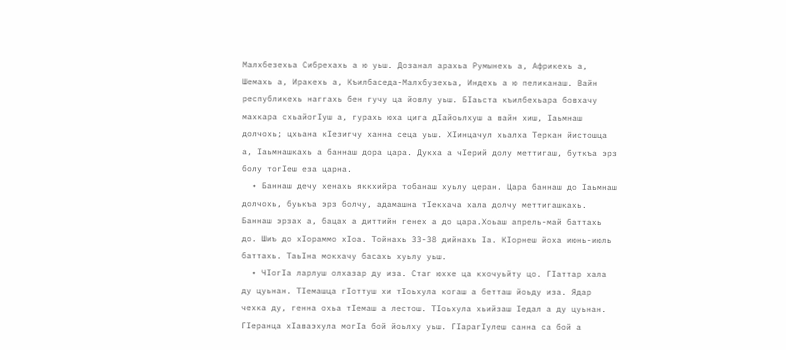Малхбезехьа Сибрехахь а ю уьш. Дозанал арахьа Румынехь а, Африкехь а, Шемахь а, Иракехь а, Къилбаседа-Малхбузехьа, Индехь а ю пеликанаш. Вайн республикехь наггахь бен гучу ца йовлу уьш. БIаьста къилбехьара бовхачу махкара схьайогIуш а, гурахь юха цига дIайоьлхуш а вайн хиш, Iаьмнаш долчохь; цхьана кIезигчу ханна сеца уьш. ХIинцачул хьалха Теркан йистошца а, Iаьмнашкахь а баннаш дора цара. Дукха а чIерий долу меттигаш, буткъа эрз болу тогIеш еза царна.
  • Баннаш дечу хенахь яккхийра тобанаш хуьлу церан. Цара баннаш до Iаьмнаш долчохь, буькъа эрз болчу, адамашна тIекхача хала долчу меттигашкахь. Баннаш эрзах а, бацах а диттийн генех а до цара.Хоьаш апрель-май баттахь до. Шиъ до хIораммо хIоа. Тойнахь 33-38 дийнахь Iа. КIорнеш йоха июнь-июль баттахь. ТаьIна мокхачу басахь хуьлу уьш.
  • ЧIогIа ларлуш олхазар ду иза. Стаг юххе ца кхочуьйту цо. ГIаттар хала ду цуьнан. ТIемашца гIоттуш хи тIоьхула когаш а бетташ йоьду иза. Ядар чехка ду, генна охьа тIемаш а лестош. ТIоьхула хьийзаш Iедал а ду цуьнан. ГIеранца хIаваэхула могIа бой йоьлху уьш. ГIарагIулеш санна са бой а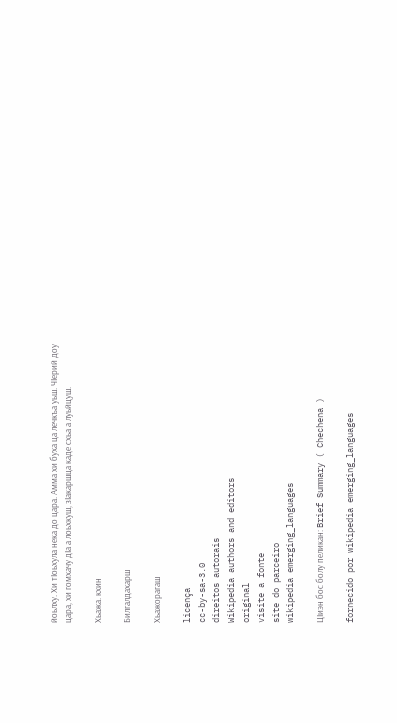йоьлху. Хи тIоьхула нека до цара. Амма хи буха ца лечкъа уьш. ЧIерий доу цара, хи гомхачу дIа а лоьхкуш, зIакаршца каде схьа а луьйцуш.

Хьажа. кхин

Билгалдахарш

Хьажорагаш

licença
cc-by-sa-3.0
direitos autorais
Wikipedia authors and editors
original
visite a fonte
site do parceiro
wikipedia emerging_languages

ЦӀиэн бос болу пеликан: Brief Summary ( Chechena )

fornecido por wikipedia emerging_languages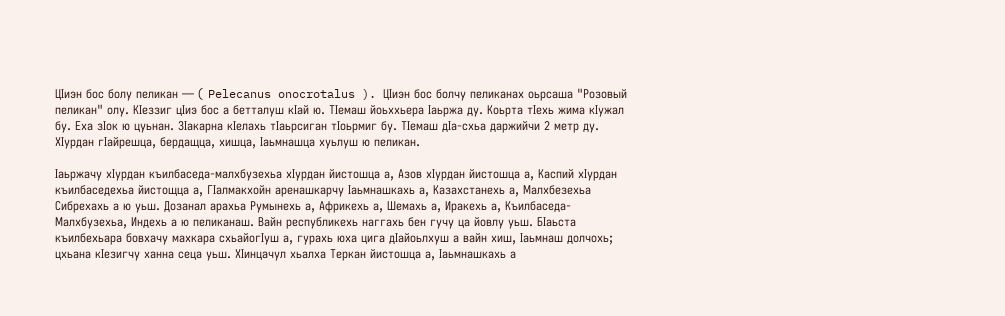ЦӀиэн бос болу пеликан — ( Pelecanus onocrotalus ). ЦIиэн бос болчу пеликанах оьрсаша "Розовый пеликан" олу. КIеззиг цIиэ бос а бетталуш кIай ю. ТIемаш йоьххьера Iаьржа ду. Коьрта тIехь жима кIужал бу. Еха зIок ю цуьнан. ЗIакарна кIелахь тIаьрсиган тIоьрмиг бу. ТIемаш дIа-схьа даржийчи 2 метр ду. ХIурдан гIайрешца, бердащца, хишца, Iаьмнашца хуьлуш ю пеликан.

Iаьржачу хIурдан къилбаседа-малхбузехьа хIурдан йистошца а, Азов хIурдан йистошца а, Каспий хӀурдан къилбаседехьа йистощца а, ГIалмакхойн аренашкарчу Iаьмнашкахь а, Казахстанехь а, Малхбезехьа Сибрехахь а ю уьш. Дозанал арахьа Румынехь а, Африкехь а, Шемахь а, Иракехь а, Къилбаседа-Малхбузехьа, Индехь а ю пеликанаш. Вайн республикехь наггахь бен гучу ца йовлу уьш. БIаьста къилбехьара бовхачу махкара схьайогIуш а, гурахь юха цига дIайоьлхуш а вайн хиш, Iаьмнаш долчохь; цхьана кIезигчу ханна сеца уьш. ХIинцачул хьалха Теркан йистошца а, Iаьмнашкахь а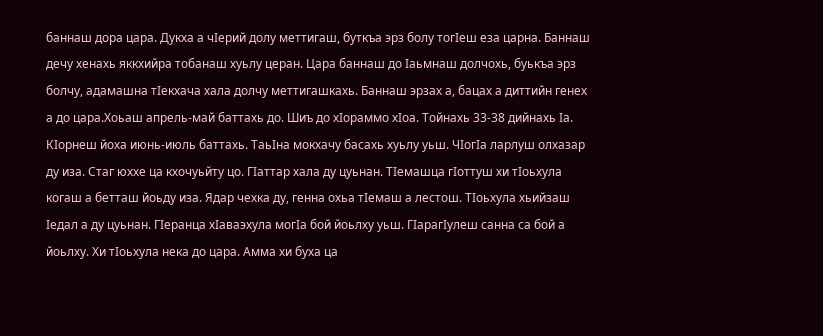баннаш дора цара. Дукха а чIерий долу меттигаш, буткъа эрз болу тогIеш еза царна. Баннаш дечу хенахь яккхийра тобанаш хуьлу церан. Цара баннаш до Iаьмнаш долчохь, буькъа эрз болчу, адамашна тIекхача хала долчу меттигашкахь. Баннаш эрзах а, бацах а диттийн генех а до цара.Хоьаш апрель-май баттахь до. Шиъ до хIораммо хIоа. Тойнахь 33-38 дийнахь Iа. КIорнеш йоха июнь-июль баттахь. ТаьIна мокхачу басахь хуьлу уьш. ЧIогIа ларлуш олхазар ду иза. Стаг юххе ца кхочуьйту цо. ГIаттар хала ду цуьнан. ТIемашца гIоттуш хи тIоьхула когаш а бетташ йоьду иза. Ядар чехка ду, генна охьа тIемаш а лестош. ТIоьхула хьийзаш Iедал а ду цуьнан. ГIеранца хIаваэхула могIа бой йоьлху уьш. ГIарагIулеш санна са бой а йоьлху. Хи тIоьхула нека до цара. Амма хи буха ца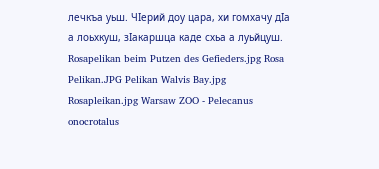лечкъа уьш. ЧIерий доу цара, хи гомхачу дIа а лоьхкуш, зIакаршца каде схьа а луьйцуш. Rosapelikan beim Putzen des Gefieders.jpg Rosa Pelikan.JPG Pelikan Walvis Bay.jpg Rosapleikan.jpg Warsaw ZOO - Pelecanus onocrotalus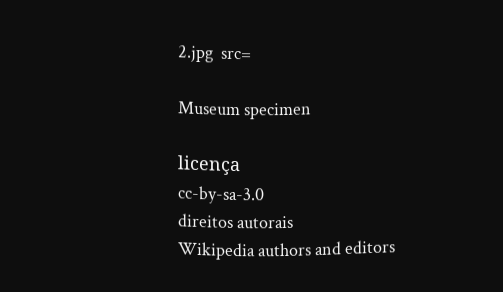2.jpg  src=

Museum specimen

licença
cc-by-sa-3.0
direitos autorais
Wikipedia authors and editors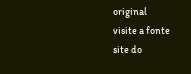original
visite a fonte
site do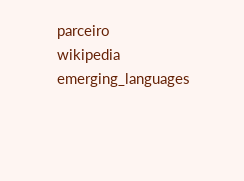parceiro
wikipedia emerging_languages